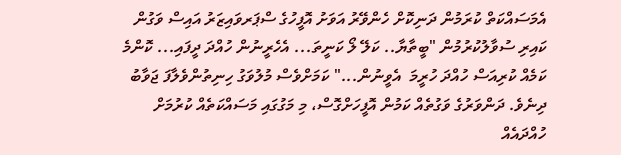އެމަސައްކަތް ކުރަމުން ދަނިކޮށް ހެންވޭރު އަވަށު އޮފީހުގެ ސްޕަރވައިޒަރު އައިސް ވަގުން ކައިރި ސުވާލުކުރުމުން "ބީތާޔާ.. ކަލޭ ލޯ ކަނީތަ... އެހެރީނުން ހުއްދަ ދީފައި... ކޮންމެ ކަމެއް ކުރިއަސް ހުއްދަ ހުރީމަ  އެވީނުން..." ކަމަށްވެސް މުލުވަގު ހިނިތުންވެލާފަ ޖަވާބު ދިނެވެ. ދަންވަރުގެ ވަގުތެއް ކަމުން އޮފީހަށްގޮސް، މި މަގުގައި މަސައްކަތެއް ކުރުމަށް ހުއްދައެއް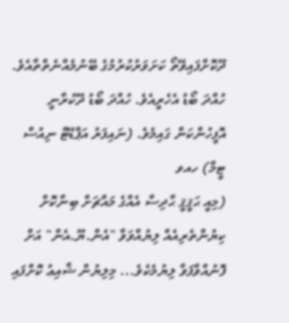ދޫކޮށްފައިވޭތޯ ކަށަވަރުކުރުމުގެ ބޭނުމެއްނެތްތާއެވެ. ހުއްދަ ބޯޑު އެހެރީއެވެ. ހުއްދަ ބޯޑު ދޫކުރާނީ އޮފީހުންކަން ގައިމެވެ. (ނައިފަރު އަޕްޑޭޓް ނިއުސް ޓީމް) ހއވ
(މިއީ ޙަޤީޤީ ޙާދިސާ އެއްގެ މައްޗަށް ބިނާކޮށް ކިޔުންތެރިއެއް ލިޔުއްވަވާ "އެން.ޔޫ.އެން" އަށް ފޮނުއްވާފަވާ ލިޔުމެކެވެ... މިލިޔުން ޝާއިޢު ކޮށްފައި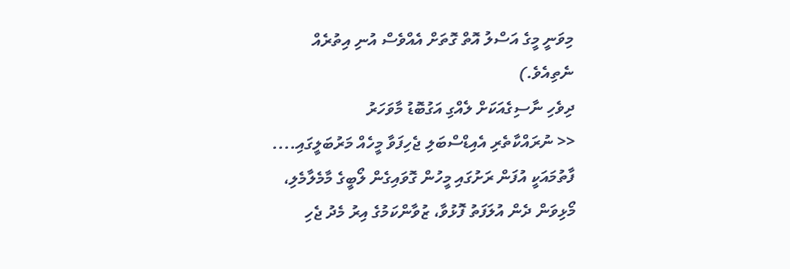މިވަނީ މީގެ އަސްލު އޮތް ގޮތަށް އެއްވެސް އުނި އިތުރެއް ނެތިއެވެ.)
ދިވެހި ނާސިގެއަކަށް ލެއްގި އަގުބޮޑު މާވަހަރު
<< ނުރައްކާތެރި އެއިޑްސްބަލި ޖެހިފަވާ މީހެއް މަރުބަލީގައި....
ފާތުމައަކީ އުފަން ރަށުގައި މީހުން ގޮވައިގެން ލޯބީގެ މާމެލާމެލި، މޯޅިވަން ދެން އުލަފަތު ފޮޅުވާ، ޒުވާންކަމުގެ އިރު މެދު ޖެހި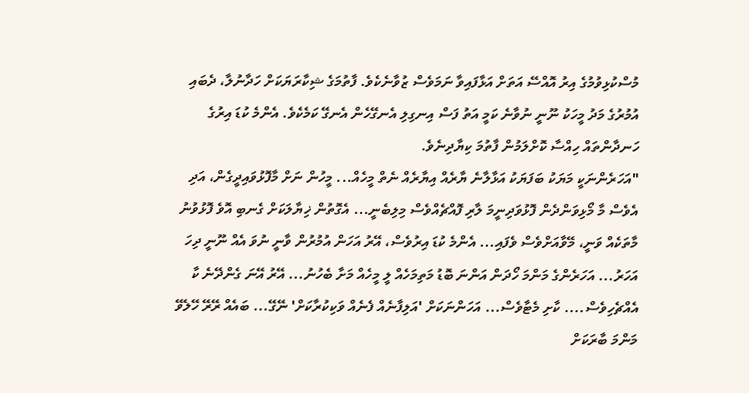މުސްކުޅިވުމުގެ އިރު އޮއްސޭ އަތަށް އަޅާފައިވާ ނަމަވެސް ޒުވާނެކެވެ. ފާތުމަގެ ޝިކާރަޔަކަށް ހަދާނުލާ، ދެބައި އުމުރުގެ މަދު މީހަކު ނޫނީ ނުވާނެ ކަމީ އަތު ފަސް އިނގިލި އެނގޭހެން އެނގޭ ކަމެކެވެ. އެންމެ ކުޑަ އިރުގެ ހަނދާންތައް ހިއްސާ ކޮށްލަމުން ފާތުމަ ކިޔާދިނެވެ.
"އަހަރެންނަކީ މަޔަކު ބަފަޔަކު އަޅާލާނެ ޔާރެއް އިޔާރެއް ނެތް މީހެއް... މީހުން ނަށް މާފޮޅުވައިދީގެން، އަދި އެވެސް މާ މޯޅިވަންދެން ފޮޅުވަދިނީމަ ލާރި ފޮއްޗެއްވެސް މިލިބެނީ... އެގޮތުން ޚިޔާލަކަށް ގެނބި އޮވެ ފޮޅުވުނު މާތަކެއް ވަނީ، މޭވާއަށްވެސް ވެފައި... އެންމެ ކުޑަ އިރުވެސް، އޭރު އަހަން އުމުރުން ވާނީ ނުވަ އެއް ނޫނީ ދިހަ އަހަރު... އަހަރެންގެ މަންމަ ހޯދަން އަންނަ ބޮޑު މަތިމަހެއް ލީ މީހެއް މަށާ ބެހުނު... އޭރު އޭނަ ގެންދޭނެ ކާ އެއްޗެހިވެސް.... ކާށި މެޓާވެސް... އަހަންނަކަށް 'އަލިފާނެއް ފެނެއް ވަކިކުރާކަށް' ނޭގޭ... ބައެއް ރޭރޭ ހޭލެވޭ މަންމަ ބާރަކަށް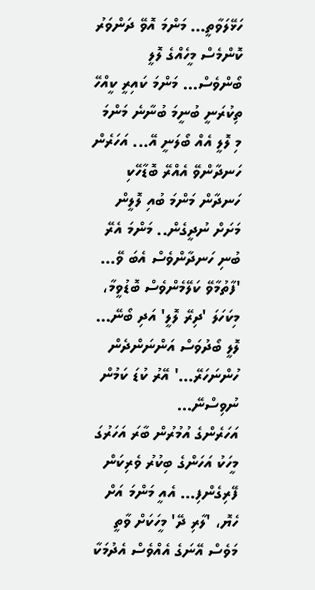ހަޅޭލަވާތީ... މަންމަ އޮވޭ ދަންވަރު ކޮންމެސް މީހެއްގެ ލޮލީ ބޯންވެސް... މަންމަ ކައިރީ ކީއްހޭ ތިކުރަނީ ބުނީމަ ބުނާނެ މަންމަ މި ލޮލީ އެއް ބޯލަނީ އޭ... އަހަރެން ހަނދާންވޭ އެއްރޭ ބޮޑާހޭކި ހަނދާން މަންމަ ބުއި ލޮލީން މަށަށް ނުދީގެން.. މަންމަ އެރޭ ބުނި ހަނދާންވެސް އެބަ ވޭ... 'ފާތުމާވޭ ކަލޭމެންވެސް ބޮޑުވީމާ، މިކަހަލަ 'ދިރޭ ލޮލީ' އަދި ބޯނޭ... ލޮލީ ބޯދުވަސް އަންނަންދެން ހުންނަހަރޭ...' އޭރު ކުޑަ ކަމުން ނުވިސްނޭ...
އަހަރެންގެ އުމުރުން ބާރަ އަހަރުގަ މީހަކު އަހަންގެ ބިކުރު ވެރިކަން ފޭރިގެންފި... އެއީ މަންމަ އަށް ހެޔޮ، 'ލާރި ދޭ' މީހަކަށް ވާތީ މަވެސް އޭނަގެ އެއްވެސް އެދުމަކާ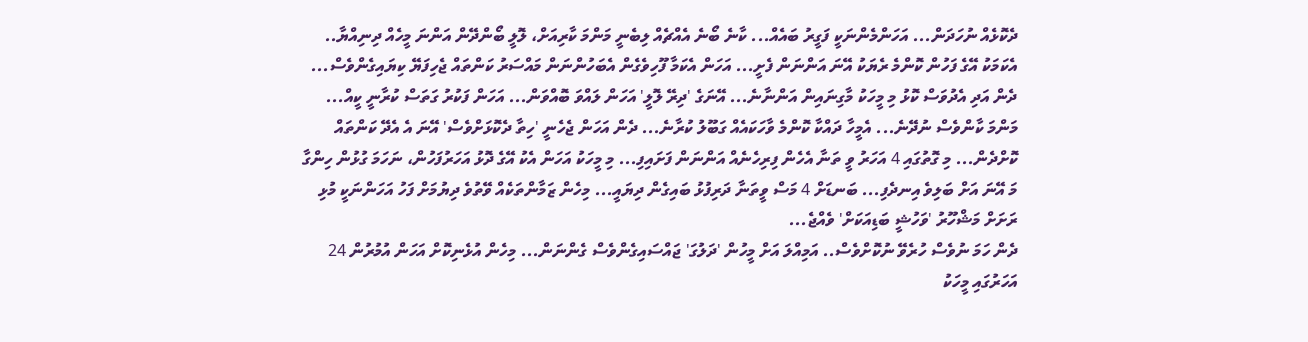ދެކޮޅެއް ނުހަދަން... އަހަންމެންނަކީ ފަގީރު ބައެއް... ކާނެ ބޯނެ އެއްޗެއް ލިބެނީ މަންމަ ކާރިއަށް، ލޮލީ ބޯންދޭން އަންނަ މީހެއް ދިނިއްޔާ.. އެކަމަކު އޭގެ ފަހުން ކޮންމެ ރެޔަކު އޭނަ އަންނަން ފެށީ... އަހަން އެކަމާ ފޫހިވެގެން އެބަހުންނަން މައްސަރު ކަންތައް ޖެހިފަޔޭ ކިޔައިގެންވެސް... ދެން އަދި އެދުވަސް ކޮޅު މި މީހަކު މާގިނައިން އަންނާނެ... އޭނަގެ 'ދިރޭ ލޮލީ' އަހަން ލައްވަ ބޮއްވަން... އަހަން ފަކުރު ގަތަސް ކުރާނީ ކީއް... މަންމަ ކާންވެސް ނުދޭނެ... އެމީހާ ދައްކާ ކޮންމެ ވާހަކައެއް ގަބޫލު ކުރާނެ... ދެން އަހަން ޖެހެނީ 'ހިތާ ދެކޮޅަށްވެސް' އޭނަ އެ އެދޭ ކަންތައް ކޮށްދެން... މި ގޮތުގައި 4 އަހަރު ވީ ތަނާ އެހެން ފިރިހެނެއް އަންނަން ފަށައިފި... މި މީހަކު އަހަން އެކު އޭގެ ދޮޅު އަހަރުފަހުން، ނަހަމަ ގުޅުން ހިންގާ މަ އޭނަ އަށް ބަލިވެ އިނދެފި... ބަނޑަށް 4 މަސް ވީތަނާ ދަރިފުޅު ބައިގެން ދިޔައީ... މިހެން ޒަމާންތަކެއް ވޭތުވެ ދިޔުމަށް ފަހު އަހަންނަކީ މުޅި ރަށަށް މަޝްހޫރު 'ވަހުޝީ ބަޑިއަކަށް' ވެއްޖެ...
ދެން ހަމަ ނުވެސް ހުރެވޭ ނުކޮށްވެސް.. އަމިއްލަ އަށް މީހުން 'ދަލުގަ' ޖައްސައިގެންވެސް ގެންނަން... މިހެން އުޅެނިކޮށް އަހަން އުމުރުން 24 އަހަރުގައި މީހަކު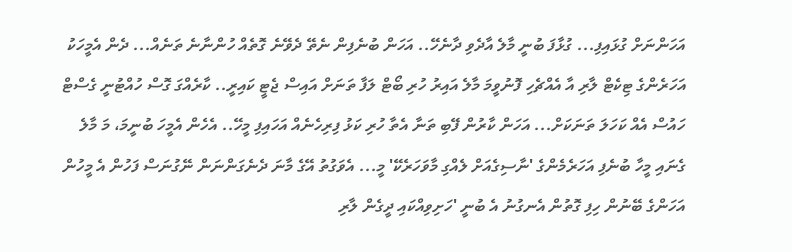އަހަންނަށް ގުޅައިފި... ގުޅާފަ ބުނީ މާލެ އާދެވި ދާނެހޭ.. އަހަން ބުނެފިން ނެތޭ ދެވޭނެ ގޮތެއް ހުންނާނެ ތަނެއް... ދެން އެމީހަކު އަހަރެންގެ ޓިކެޓް ލާރި އާ އެއްޗެހި ފޮނުވީމަ މާލެ އައިރު ހުރި ބޯޓް ލަފާ ތަނަށް އައިސް ޖެޓީ ކައިރީ.. ކާރެއްގަ ގޮސް ހުއްޓުނީ ގެސްޓް ހައުސް އެއް ކަހަލަ ތަނަކަށް... އަހަން ކާރުން ފޭބި ތަނާ އެތާ ހުރި ކަޅު ފިރިހެނެއް އަހައިފި މީހޭ.. އެހެން އެމީހަ ބުނީމަ، މަ މާލެ ގެނައި މީހާ ބުނެފި އަހަރެމެންގެ 'ނާސިގެއަށް ލެއްގި މާވަހަރެކޭ' މީ... އެވަގުތު އޭގެ މާނަ ދެނެގަންނަން ނޭގުނަސް ފަހުން އެ މީހުން އަހަންގެ ބޭނުން ހިފި ގޮތުން އެނގުނު އެ ބުނީ 'ހަށިވިއްކައި ދީގެން ލާރި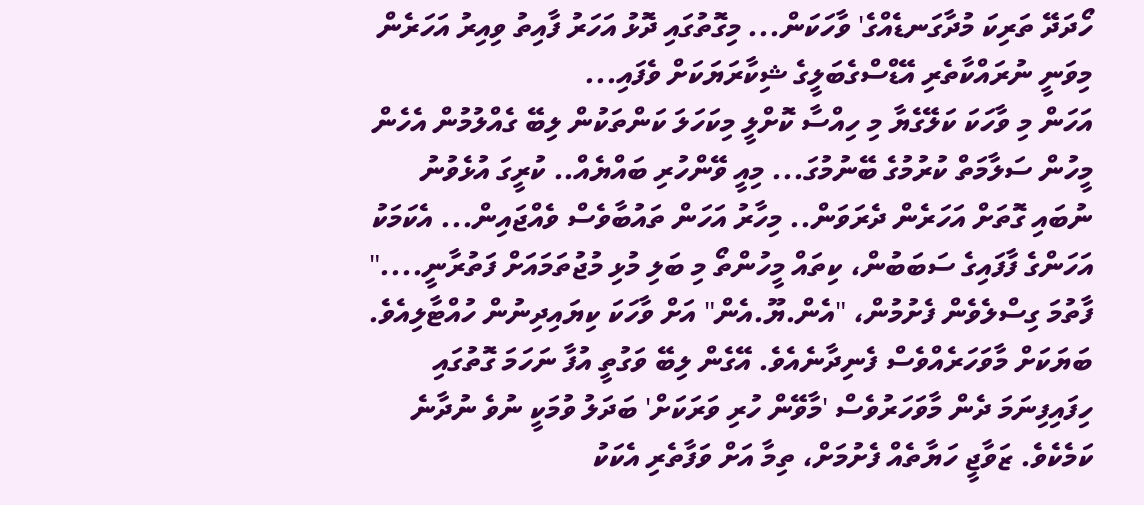ހޯދަދޭ ތަރިކަ މުދާގަނޑެއްގެ' ވާހަކަން... މިގޮތުގައި ދޮޅު އަހަރު ފާއިތު ވިއިރު އަހަރެން މިވަނީ ނުރައްކާތެރި އޭޑްސްގެބަލީގެ ޝިކާރަޔަކަށް ވެފައި...
އަހަން މި ވާހަކަ ކަލޭގެޔާ މި ހިއްސާ ކޮށްލީ މިކަހަލަ ކަންތަކުން ލިބޭ ގެއްލުމުން އެހެން މީހުން ސަލާމަތް ކުރުމުގެ ބޭނުމުގަ... މިއީ ވޭންހުރި ބައްޔެއް.. ކުރީގަ އުޅެވުނު ނުބައި ގޮތަށް އަހަރެން ދެރަވަން.. މިހާރު އަހަން ތައުބާވެސް ވެއްޖައިން... އެކަމަކު އަހަންގެ ފާފައިގެ ސަބަބުން، ކިތައް މީހުންތޯ މި ބަލި މުޅި މުޖުތަމައަށް ފަތުރާނީ...." ފާތުމަ ގިސްލެވެން ފެށުމުން، "އެން.ޔޫ.އެން" އަށް ވާހަކަ ކިޔައިދިނުން ހުއްޓާލިއެވެ.
ބަޔަކަށް މާވަހަރެއްވެސް ފެނިދާނެއެވެ. އޭގެން ލިބޭ ވަގުތީ އުފާ ނަހަމަ ގޮތުގައި ހިފައިފިނަމަ ދެން މާވަހަރުވެސް 'މާވޭން ހުރި ވަރަކަށް' ބަދަލު ވުމަކީ ނުވެ ނުދާނެ ކަމެކެވެ. ޒަވާޖީ ހަޔާތެއް ފެށުމަށް، ތިމާ އަށް ވަފާތެރި އެކަކު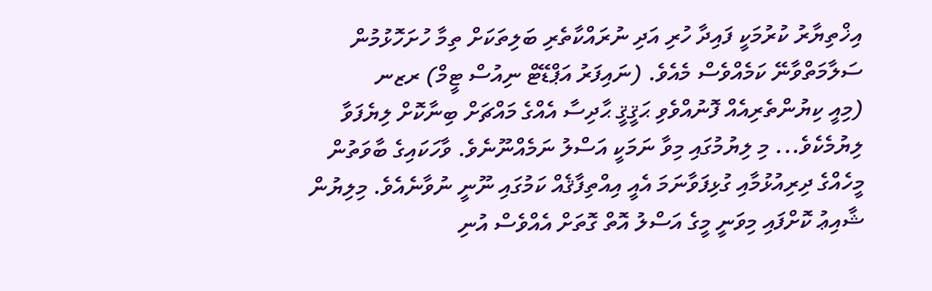އިޚްތިޔާރު ކުރުމަކީ ފައިދާ ހުރި އަދި ނުރައްކާތެރި ބަލިތަކަށް ތިމާ ހުށަހޮޅުމުން ސަލާމަތްވާނޭ ކަމެއްވެސް މެއެވެ. (ނައިފަރު އަޕްޑޭޓް ނިއުސް ޓީމް) ރޒނ
(މިއީ ކިޔުންތެރިއެއް ފޮނުއްވެވި ޙަޤީޤީ ޙާދިސާ އެއްގެ މައްޗަށް ބިނާކޮށް ލިޔެފަވާ ލިޔުމެކެވެ... މި ލިޔުމުގައި މިވާ ނަމަކީ އަސްލު ނަމެއްނޫނެވެ. ވާހަކައިގެ ބާވަތުން މީހެއްގެ ދިރިއުޅުމާއި ގުޅިފަވާނަމަ އެއީ އިއްތިފާޤެއް ކަމުގައި ނޫނީ ނުވާނެއެވެ. މިލިޔުން ޝާއިޢު ކޮށްފައި މިވަނީ މީގެ އަސްލު އޮތް ގޮތަށް އެއްވެސް އުނި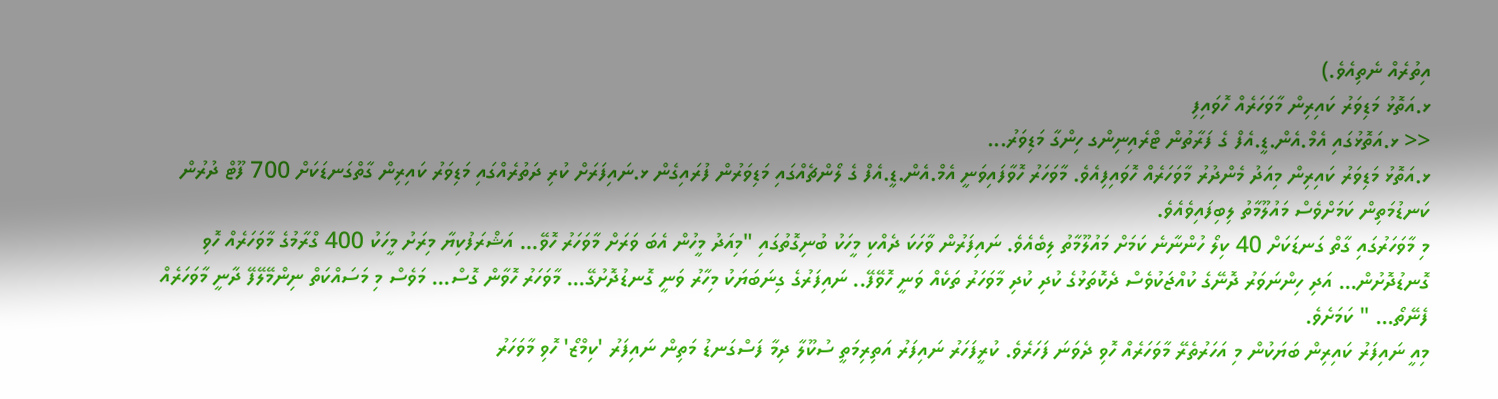އިތުރެއް ނެތިއެވެ.)
ޅ.އަތޮޅު މަޑިވަރު ކައިރިން މާވަހަރެއް ހޮވައިފި
<< ޅ.އަތޮޅުގައި އެމް.އެން.ޑީ.އެފް ގެ ފަރާތުން ޓްރެއިނިންގ ހިންގާ މަޑިވަރު...
ޅ.އަތޮޅު މަޑިވަރު ކައިރިން މިއަދު މެންދުރު މާވަހަރެއް ހޮވައިފިއެވެ. މާވަހަރު ހޮވާފައިވަނީ އެމް.އެން.ޑީ.އެފް ގެ ލޯންޗެއްގައި މަޑިވަރުން ފުރައިގެން ޅ.ނައިފަރަށް ކުރި ދަތުރެއްގައި މަޑިވަރު ކައިރިން ގާތްގަނޑަކަށް 700 ފޫޓް ދުރުން ކަނޑުމަތިން ކަމަށްވެސް މައުލޫމާތު ލިބިފައިވެއެވެ.
މި މާވަހަރުގައި ގާތް ގަނޑަކަށް 40 ކިލޯ ހުންނާނެ ކަމަށް މައުލޫމާތު ލިބެއެވެ. ނައިފަރުން ވާހަކަ ދެއްކި މީހަކު ބުނިގޮތުގައި "މިއަދު މީހުން އެބަ ވަރަށް މާވަހަރު ހޮވޭ... އަޝްރަފުކިޔާ މިރަށު މީހަކު 400 ގްރާމުގެ މާވަހަރެއް ހޮވި ގޮނޑުދޮށުން... އަދި ހިންނަވަރު ދޮނޭގެ ކުއްޖަކުވެސް ދެކޮތަޅުގެ ކުދި ކުދި މާވަހަރު ތަކެއް ވަނީ ހޮވޭފޭ.. ނައިފަރުގެ ގިނަބަޔަކު މިހާރު ވަނީ ގޮނޑުދޮށުގޭ... މާވަހަރު ހޮވާން ގޮސް... މަވެސް މި މަސައްކަތް ނިންމޭލޭފޭ ދާނީ މާވަހަރެއް ފެނޭތޯ... " ކަމަށެވެ.
މިއީ ނައިފަރު ކައިރިން ބަޔަކުން މި އަހަރުތެރޭ މާވަހަރެއް ހޮވި ދެވަނަ ފަހަރެވެ. ކުރީފަހަރު ނައިފަރު އަތިރިމަތީ ސުކޫލާ ދިމާ ފަސްގަނޑު މަތިން ނައިފަރު 'ކިމްޒޯ' ހޮވި މާވަހަރު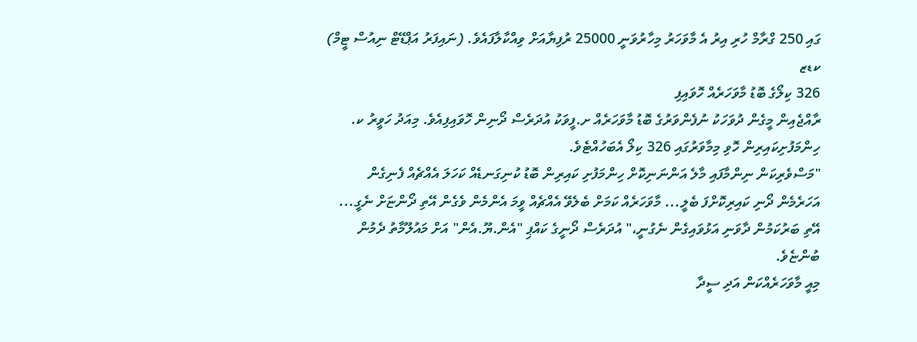ގައި 250 ގްރާމް ހުރި އިރު އެ މާވަހަރު މިހާރުވަނީ 25000 ރުފިޔާއަށް ވިއްކާލާފައެވެ. (ނައިފަރު އަޕްޑޭޓް ނިއުސް ޓީމް) ކޑޒ
326 ކިލޯގެ ބޮޑު މާވަހަރެއް ހޮވައިފި
ރާއްޖެއިން މީގެން ދުވަހަކު ނުފެންވަރުގެ ބޮޑު މާވަހަރެއް ށ.ފީވަކު އުދަރެސް ދޯނިން ހޮވައިފިއެވެ. މިއަދު ހަވީރު ކ. ހިންމަފުށިކައިރިން ހޮވި މިމާވަރުގައި 326 ކިލޯ އެބަހުއްޓެވެ.
"މަސްވެރިކަން ނިންމާފައި މާލެ އަންނަނިކޮށް ހިންމަފުށި ކައިރިން ބޮޑު ކުނިގަނޑެއް ކަހަލަ އެއްޗެއް ފެނިގެން އަހަރެމެން ދޯނި ކައިރިކޮށްފަ ބެލީ... މާވަހަރެއް ކަމަށް ބެލެވޭ އެއްޗެއް ވީމަ އެންމެން ވެގެން އޭތި ދޯންޏަށް ނެގީ... އޭތި ބަރުކަމުން ދާވަނި އަޅުވައިގެން ނެގުނީ،" އުދަރެސް ދޯނީގެ ކައްޕި "އެން.ޔޫ.އެން" އަށް މައުލޫމާތު ދެމުން ބުންޏެވެ.
މިއީ މާވަހަރެއްކަން އަދި ސީދާ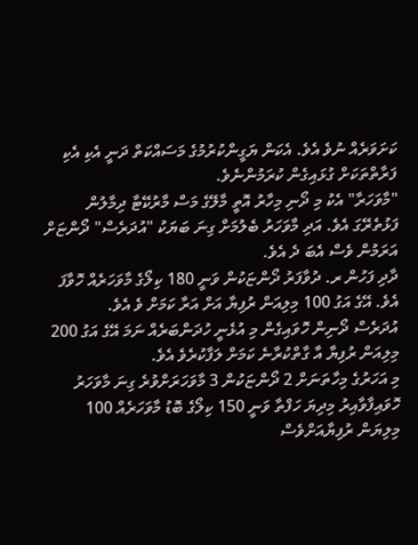ކަށަވަރެއް ނުވެ އެވެ. އެކަން ޔަގީންކުރުމުގެ މަސައްކަތް ދަނީ އެކި އެކި ފަރާތްތަކަށް ގުޅައިގެން ކުރަމުންނެވެ.
"މާވަހަރާ" އެކު މި ދޯނި މިހާރު އޮތީ މާލޭގެ މަސް މާރުކޭޓާ ދިމާލުން ފަޅުތެރޭގަ އެވެ. އަދި މާވަހަރު ބެލުމަށް ގިނަ ބަޔަކު "އުދަރެސް" ދޯންޏަށް އަރަމުން ވެސް އެބަ ދެ އެވެ.
ދާދި ފަހުން ރ. ދުވާފަރު ދޯންޏަކުން ވަނީ 180 ކިލޯގެ މާވަހަރެއް ހޮވާފަ އެވެ. އޭގެ އަގު 100 މިލިއަން ރުފިޔާ އަށް އަރާ ކަމަށް ވެ އެވެ.
އުދަރެސް ދޯނިން ހޮވައިގެން މި އުޅެނީ ހުދަންބަރެއް ނަމަ އޭގެ އަގު 200 މިލިއަން ރުފިޔާ އާ ގާތްކުރާނެ ކަމަށް ލަފާކުރެވެ އެވެ.
މި އަހަރުގެ މިހާތަނަށް 2 ދޯންޏަކުން 3 މާވަހަރަށްވުރެ ގިނަ މާވަހަރު ހޮވައިފާވާއިރު މިދިޔަ ހަފްތާ ވަނީ 150 ކިލޯގެ ބޮޑު މާވަހަރެއް 100 މިލިޔަން ރުފިޔާއަށްވެސް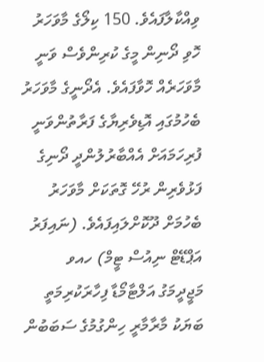ވިއްކާލާފައެވެ. 150 ކިލޯގެ މާވަހަރު ހޮވި ދޯނިން މީގެ ކުރިންވެސް ވަނީ މާވަހަރެއް ހޮވާފައެވެ. އެދޯނީގެ މާވަހަރު ބެހުމުގައި އޮޑިވެރިޔާގެ ފަރާތުންވަނީ ފުރިހަމައަށް އެއްބާރުލުންދީ ދޯނިގެ ފަޅުވެރިން ރުހޭ ގޮތަކަށް މާވަހަރު ބެހުމަށް ދޫކޮށްލައިފައެވެ. (ނައިފަރު އަޕްޑޭޓް ނިއުސް ޓީމް) ހއވ
މަޖީދީމަގު އަލްޓާމޯޑާ ފިހާރަކުރިމަތީ ބަޔަކު މާރާމާރީ ހިންގުމުގެ ސަބަބުން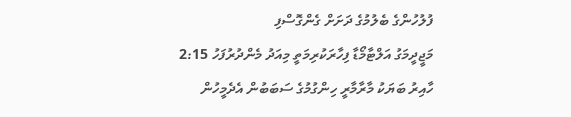ފުލުހުންގެ ބެލުމުގެ ދަށަށް ގެންގޮސްފި
މަޖީދީމަގު އަލްޓާމޯޑާ ފިހާރަކުރިމަތީ މިއަދު މެންދުރުފަހު 2:15 ހާއިރު ބަޔަކު މާރާމާރީ ހިންގުމުގެ ސަބަބުން އެދެމީހުން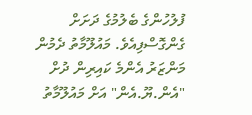ފުލުހުންގެ ބެލުމުގެ ދަށަށް ގެންގޮސްފިއެވެ. މައުލޫމާތު ދެމުން މަންޒަރު އެންމެ ކައިރިން ދުށް "އެން.ޔޫ.އެން" އަށް މައުލޫމާތު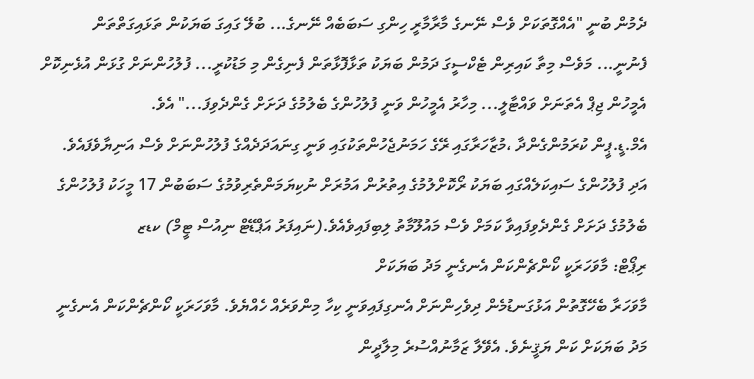ދެމުން ބުނީ "އެއްގޮތަކަށް ވެސް ނޭނގެ މާރާމާރީ ހިންގި ސަބަބެއް ނޭނގެ... ބުލޭ ގައިގަ ބަޔަކުން ތަޅައިގަތްތަން ފެނުނީ... މަވެސް މިތާ ކައިރިން ޓެކްސީގަ ދަމުން ބަޔަކު ތަޅާފޮޅާތަން ފެނިގެން މި މަޑުކުރީ... ފުލުހުންނަށް ގުޅަން އުޅެނިކޮށް އެމީހުން ޖިޕް އެތަނަށް ވައްޓާލީ... މިހާރު އެމީހުން ވަނީ ފުލުހުންގެ ބެލުމުގެ ދަށަށް ގެންދެވިފަ..." އެވެ.
އެމް.ޑީ.ޕީން ކުރަމުންގެންދާ ،މުޒާހަރާގައި ރޭގެ ހަމަނުޖެހުންތަކުގައި ވަނީ ގިނައަދަދެއްގެ ފުލުހުންނަށް ވެސް އަނިޔާވެފައެވެ. އަދި ފުލުހުންގެ ސައިކަލެއްގައި ބަޔަކު ރޯކޮށްލުމުގެ އިތުރުން އަމުރަށް ނުކިޔަމަންތެރިވުމުގެ ސަބަބުން 17 މީހަކު ފުލުހުންގެ ބެލުމުގެ ދަށަށް ގެންދެވިފައިވާ ކަމަށް ވެސް މައުލޫމާތު ލިބިފައިވެއެވެ.(ނައިފަރު އަޕްޑޭޓް ނިއުސް ޓީމް) ކޑޒ
ރިޕޯޓް: މާވަހަރަކީ ކޯންޗެންކަން އެނގެނީ މަދު ބަޔަކަށް
މާވަހަރާ ބެހޭގޮތުން އަޅުގަނޑުމެން ދިވެހިންނަށް އެނގިފައިވަނީ ކިހާ މިންވަރެއް ހެއްޔެވެ. މާވަހަރަކީ ކޯންޗެންކަން އެނގެނީ މަދު ބަޔަކަށް ކަން ޔަޤީނެވެ. އެވޭލާ ޒަމާނުއްސުރެ މިލާދީން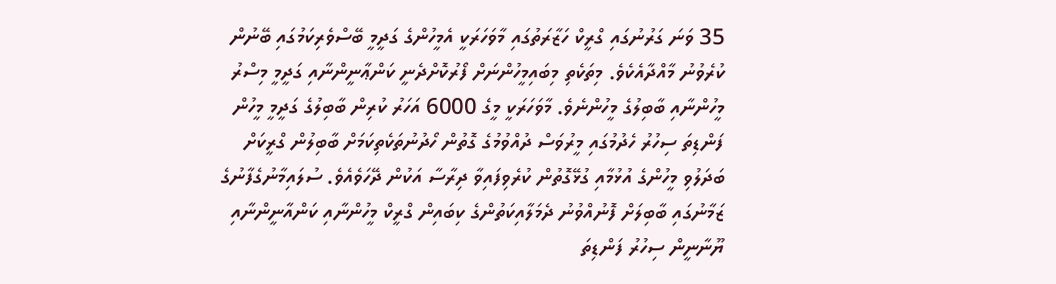35 ވަނަ ގަރުނުގައި ގްރީކް ހަޒާރަތުގައި މާވަހަރަކީ އެމީހުންގެ ގަދީމީ ބޭސްވެރިކަމުގައި ބޭނުން ކުރެވުނު މާއްދާއެކެވެ. މިތަކެތި މިބައިމީހުންނަށް ފޯރުކޮށްދެނީ ކަންޢާނީންނާއި ގަދީމީ މިސްރު މީހުންނާއި ބާބިލުގެ މީހުންނެވެ. މާވަހަރަކީ މީގެ 6000 އަހަރު ކުރިން ބާބިލުގެ ގަދީމީ މީހުން ފަންޑިތަ ސިހުރު ހެދުމުގައި މީރުވަސް ދުއްވުމުގެ ގޮތުން ހޯދުނުތަކެތިކަމަށް ބާބިލުން ގްރީކަށް ބަދަލުވި މީހުންގެ އުޅުމާއި ގުޅޭގޮތުން ކުރެވިފައިވާ ދިރާސާ އަކުން ދޭހަވެއެވެ. ސުލައިމާނުގެފާނުގެ ޒަމާނުގައި ބާބިލަށް ފޮނުއްވުނު ދެމަލާއިކަތުންގެ ކިބައިން ގްރީކް މީހުންނާއި ކަންއާނީންނާއި ޔޫނާނީން ސިހުރު ފަންޑިތަ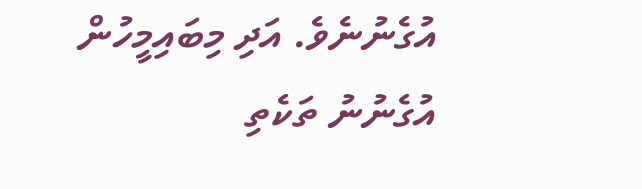އުގެނުނެވެ. އަދި މިބައިމީހުން އުގެނުނު ތަކެތި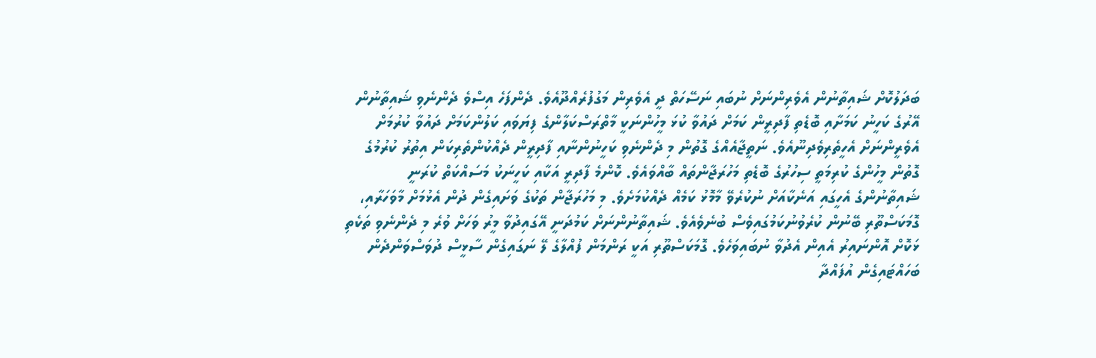ބަދަލުކޮށް ޝައިތާނުން އެވެރިންނަށް ނުބައި ނަސޭހަތް ދީ އެވެރިން މަގުފުރެއްދޫއެވެ. ދެންފަހެ އިސްވެ ދެންނެވި ޝައިތާނުން އޭރުގެ ކަހީނު ކަމަށާއި ބޮޑެތި ފާދިރީން ކަމަށް ދައުވާ ކުޅަ މީހުންނަކީ މާތްރަސްކަލާންގެ ފިޔަވައި ކަލުންކަމަށް ދައުވާ ކުރުމަށް އެވެރީންނަށް އެހީތެރިވެދިނޫއެވެ. ނަތީޖާއެއްގެ ގޮތުން މި ދެންނެވި ކަހީނުންނާއި ފާދިރީން ދެއްކުންތެރިކަން އިތުރު ކުރުމުގެ ގޮތުން މީހުންގެ ކުރިމަތީ ސިހުރުގެ ބޮޑެތި މަހުރަޖާންތައް ބާއްވައެވެ. ކޮންމެ ފާދިރީ އަކާއި ކަހީނަކު މަސައްކަތް ކުރަނީ ޝައިތާނުންގެ އެހީގައި އަނެކާއަށް ނުކުރެވޭ މާމޮޅު ކަމެއް ދެއްކުމަށެވެ. މި މަހުރަޖާން ތަކުގެ ވަށައިގެން ދުން އެޅުމަށް މާވަހަރާއި، ގޮމަކަސްތޫރި ބޭނުން ކުރެވުނުކަމުގައިވެސް ބުނެވެއެވެ. ޝައިތާނުންނަށް ކަމުދަނީ އޭގައިދުވާ މީރު ވަހަށް ވުރެ މި ދެންނެވި ތަކެތި ޅަކޮށް އޮންނައިރު އެއިން އެދުވާ ނުބައިވަހެވެ. ގޮމަކަސްތޫރި އަކީ ރަންމަން ފުއްލާގެ ލޭ ނަގައިގެން ސާޅީސް ދުވަސްވަންދެން ބަހައްޓައިގެން އުފައްދާ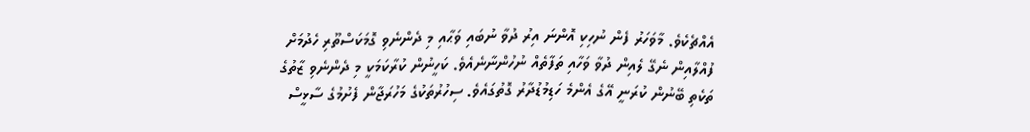އެއްޗެކެވެ. މާވަހަރު ފެން ނުހިކި އޮންނަ އިރު ދުވާ ނުބައި ވަޙާއި މި ދެންނެވި ގޮމަކަސްތޫރި ހެދުމަށް ފުއްލާއިން ނެގޭ ލެއިން ދުވާ ވަހާއި ތަފާތެއް ނުހުންނާނެއެވެ. ކަހީނުން ކުރާކަމަކީ މި ދެންނެވި ޒާތުގެ ތަކެތި ބޭނުން ކުރަނީ އޭގެ އެންމެ ހަޑިމުޑުދާރު ގޮތުގައެވެ. ސިހުރުތަކުގެ މަހުރަޖާން ފެށުމުގެ ސާޅީސް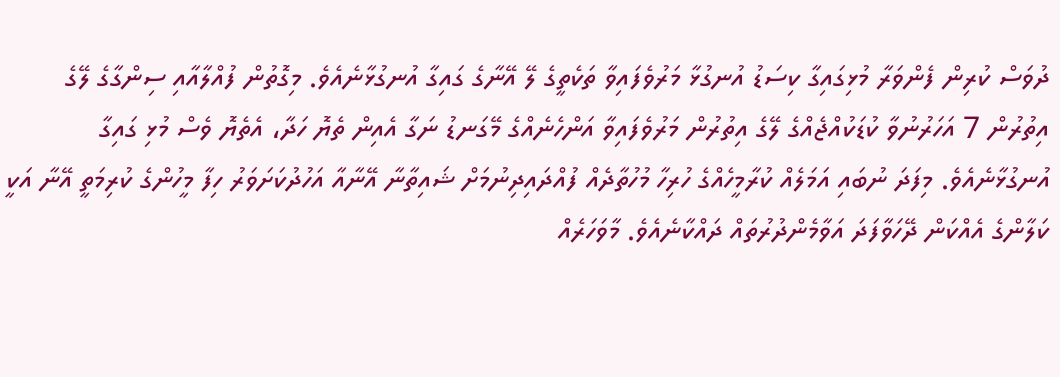ދުވަސް ކުރިން ފެންވަރާ މުޅިގައިގާ ކިސަޑު އުނގުޅާ މަރުވެފައިވާ ތަކެތީގެ ލޭ އޭނާގެ ގައިގާ އުނގުޅާނެއެވެ. މިގޮތުން ފުއްލާއާއި ސިންގާގެ ލޭގެ އިތުރުން 7 އަހަރުނުވާ ކުޑަކުއްޖެއްގެ ލޭގެ އިތުރުން މަރުވެފައިވާ އަންހެނެއްގެ މޭގަނޑު ނަގާ އެއިން ތެޔޮ ހަދާ، އެތެޔޮ ވެސް މުޅި ގައިގާ އުނގުޅާނެއެވެ. މިފަދަ ނުބައި އަމަލެއް ކުރާމީހެއްގެ ހުރިހާ މުހުތާދެއް ފުއްދައިދިނުމަށް ޝައިތާނާ އޭނާއާ އަހުދުކަށަވަރު ހިފާ މީހުންގެ ކުރިމަތީ އޭނާ އަކީ ކަލާންގެ އެއްކަން ދޭހަވާފަދަ އަވާމެންދުރުތައް ދައްކާނެއެވެ. މާވަހަރެއް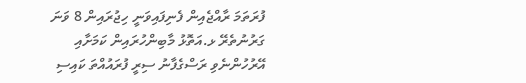ފުރަތަމަ ރާއްޖެއިން ފެނިފައިވަނީ ހިޖުރައިން 8 ވަނަ ގަރުނުތެރޭ ޅ.އަތޮޅު މާބިންހުރައިން ކަމަށާއި އޭރުހުންނެވި ރަސްގެފާނު ސިރީ ފުރައުއްތަ ކައިސި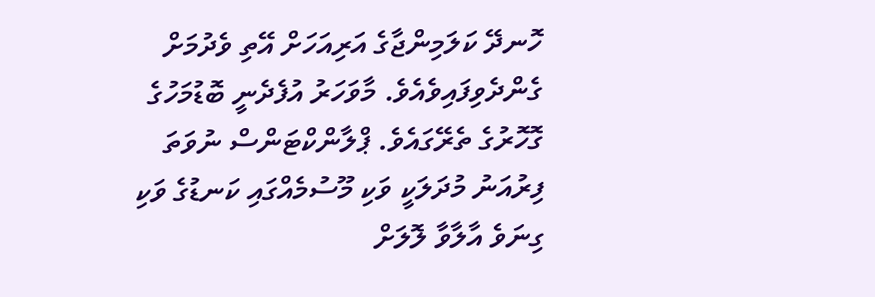ހޮނދޭ ކަލަމިންޖާގެ އަރިއަހަށް އޭތި ވެދުމަށް ގެންދެވިފައިވެއެވެ. މާވަހަރު އުފެދެނީ ބޮޑުމަހުގެ ގޮހޮރުގެ ތެރޭގައެވެ. ޕްލާންކްޓަންސް ނުވަތަ ފިރުއަނު މުދަލަކީ ވަކި މޫސުމެއްގައި ކަނޑުގެ ވަކި ގިނަވެ އާލާވާ ލޮލަށް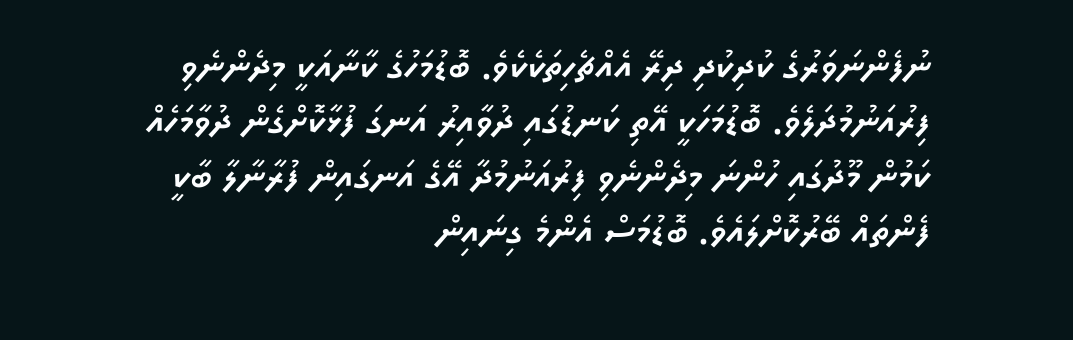ނުފެންނަވަރުގެ ކުދިކުދި ދިރޭ އެއްޗެހިތަކެކެވެ. ބޮޑުމަހުގެ ކާނާއަކީ މިދެންނެވި ފިރުއަނުމުދަލެވެ. ބޮޑުމަހަކީ އޭތި ކަނޑުގައި ދުވާއިރު އަނގަ ފުޅާކޮށްގެން ދުވާމަހެއް ކަމުން މޫދުގައި ހުންނަ މިދެންނެވި ފިރުއަނުމުދާ އޭގެ އަނގައިން ފުރާނާލާ ބާކީ ފެންތައް ބޭރުކޮށްލައެވެ. ބޮޑުމަސް އެންމެ ގިނައިން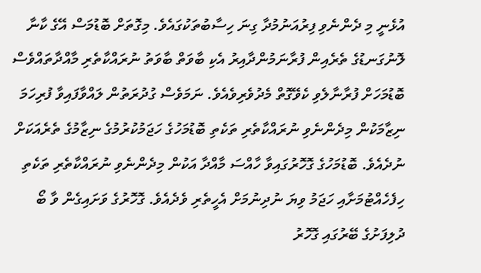އުޅެނީ މި ދެންނެވި ފިރުއަނުމުދާ ގިނަ ހިސާބުތަކުގައެވެ. މިގޮތަށް ބޮޑުމަސް އޭގެ ކާނާ ލޮނުގަނޑުގެ ތެރެއިން ފުރާނަމުންދާއިރު އެކި ބާވަތް ބާވަތު ނުރައްކާތެރި މާއްދާތައްވެސް ބޮޑުމަހަށް ފުރާނާލެވި ކެވޭގޮތް މެދުވެރިވެއެވެ. ނަމަވެސް ގުދުރަތުން ލައްވާފައިވާ ފުރިހަމަ ނިޒާމަކުން މިދެންނެވި ނުރައްކާތެރި ތަކެތި ބޮޑުމަހުގެ ހަޖަމުކުރުމުގެ ނިޒާމުގެ ތެރެއަކަށް ނުދެއެވެ. ބޮޑުމަހުގެ ގޮހޮރުގައިވާ ހާއްސަ މާއްދާ އަކުން މިދެންނެވި ނުރައްކާތެރި ތަކެތި ހިފެހެއްޓުމަށާއި ހަޖަމު ވިޔަ ނުދިނުމަށް އެހީތެރި ވެދެއެވެ. ގޮހޮރުގެ ވަށައިގެން ވާ ބޯ ދުލިފަށުގެ ބޭރުގައި ގޮހޮރު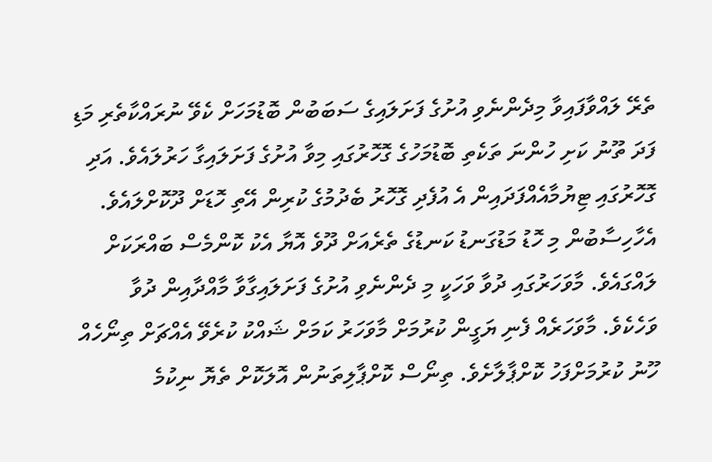ތެރޭ ލައްވާފައިވާ މިދެންނެވި އުށުގެ ފަށަލައިގެ ސަބަބުން ބޮޑުމަހަށް ކެވޭ ނުރައްކާތެރި މަޑި ފަދަ ތޫނު ކަށި ހުންނަ ތަކެތި ބޮޑުމަހުގެ ގޮހޮރުގައި މިވާ އުށުގެ ފަށަލައިގާ ހަރުލައެވެ. އަދި ގޮހޮރުގައި ޓިޔުމާއެއްފަދައިން އެ އުފެދި ގޮހޮރު ބެދުމުގެ ކުރިން އޭތި ހޮޑަށް ދޫކޮށްލައެވެ. އެހާހިސާބުން މި ހޮޑު މަޑުގަނޑު ކަނޑުގެ ތެރެއަށް ދޫވެ އޮޔާ އެކު ކޮންމެސް ބައްރަކަށް ލައްގައެވެ. މާވަހަރުގައި ދުވާ ވަހަކީ މި ދެންނެވި އުށުގެ ފަށަލައިގާވާ މާއްދާއިން ދުވާ ވަހެކެވެ. މާވަހަރެއް ފެނި ޔަގީން ކުރުމަށް މާވަހަރު ކަމަށް ޝައްކު ކުރެވޭ އެއްޗަށް ތިނޯހެއް ހޫނު ކުރުމަށްފަހު ކޮށްޕާލާށެވެ. ތިނޯސް ކޮށްޕާލިތަނުން އޮލަކޮށް ތެޔޮ ނިކުމެ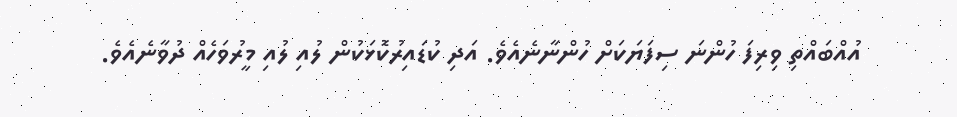އުއްބައްތި ވިރިފަ ހުންނަ ސިފަޔަކަށް ހުންނާނެއެވެ. އަދި ކުޑައިރުކޮޅަކުން ލުއި ލުއި މީރުވަހެއް ދުވާނެއެވެ.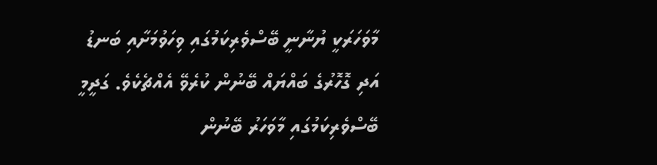މާވަހަރަކީ ޔުނާނީ ބޭސްވެރިކަމުގައި ވިހަވުމަށާއި ބަނޑު އަދި ގޮހޮރުގެ ބައްޔައް ބޭނުން ކުރެވޭ އެއްޗެކެވެ. ގަދީމީ ބޭސްވެރިކަމުގައި މާވަހަރު ބޭނުން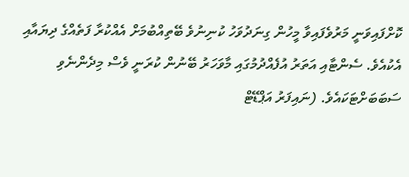ކޮށްފައިވަނީ މަރުވެފައިވާ މީހުން ގިނަދުވަހު ކުނިނުވެ ބޭތިއްބުމަށް އެއްކުރާ ފަތެއްގެ ދިޔައާއި އެކުއެވެ. ސެންޓާއި އަތަރު އުފެއްދުމުގައި މާވަހަރު ބޭނުން ކުރަނީ ވެސް މިދެންނެވި ސަބަބަށްޓަކައެވެ. (ނައިފަރު އަޕްޑޭޓް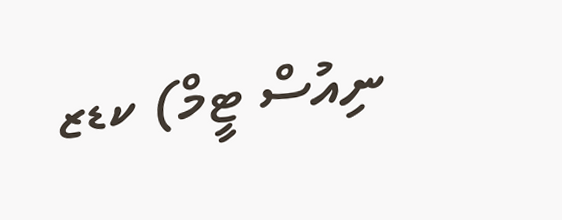ނިއުސް ޓީމް) ކޑޒ